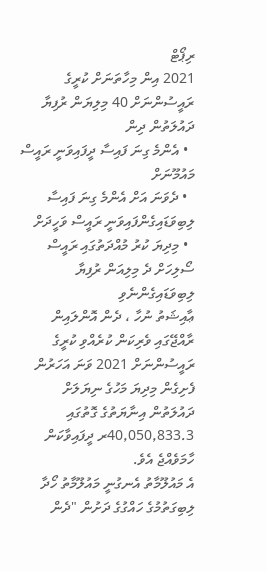ރިޕޯޓް
2021 އިން މިހާތަނަށް ކުރީގެ ރައީސުންނަށް 40 މިލިޔަން ރުފިޔާ ދައުލަތުން ދިން
  • އެންމެ ގިނަ ފައިސާ ދީފައިވަނީ ރައީސް މައުމޫނަށް
  • ދެވަނަ އަށް އެންމެ ގިނަ ފައިސާ ލިބިވަޑައިގެންފައިވަނީ ރައީސް ވަހީދަށް
  • މިދިޔަ ކުރު މުއްދަތުގައި ރައީސް ސޯލިހަށް ދެ މިލިއަން ރުފިޔާ ލިބިވަޑައިގެންނެވި
ޢާއިޝަތު ނުހާ ، ދެން އޮންލައިން
ރާއްޖޭގައި ވެރިކަން ކުރެއްވި ކުރީގެ ރައީސުންނަށް 2021 ވަނަ އަހަރުން ފެށިގެން މިދިޔަ މަހުގެ ނިޔަލަށް ދައުލަތުން އިނާޔަތުގެ ގޮތުގައި 40,050,833.3ރ ދީފައިވާކަން ހާމަވެއްޖެ އެވެ.
އެ މައުލޫމާތު އެނގުނީ މައުލޫމާތު ހޯދާ ލިބިގަތުމުގެ ހައްގުގެ ދަށުން "ދެން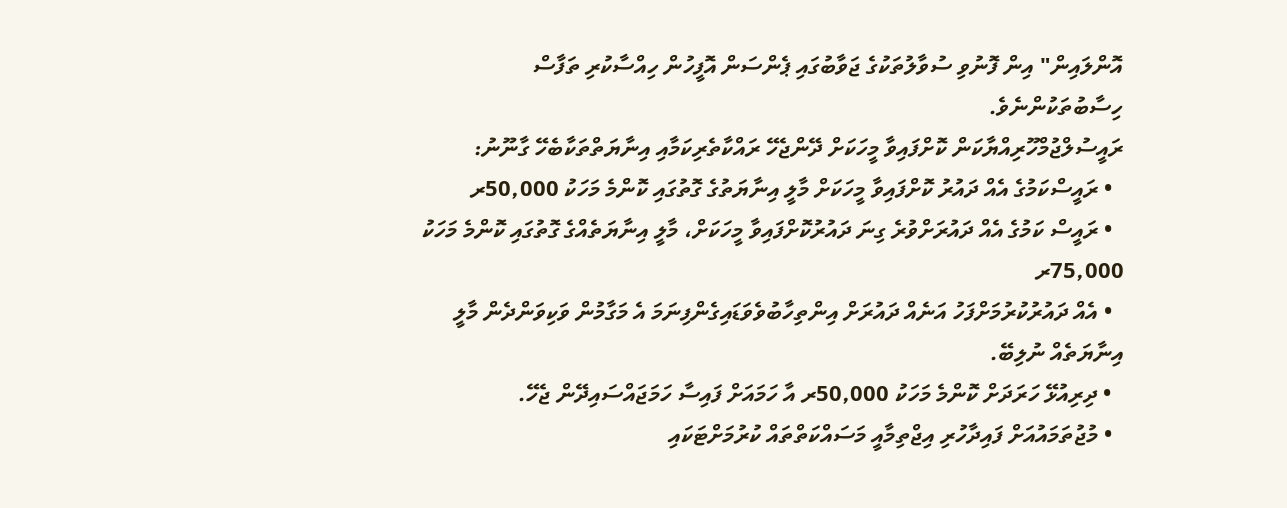އޮންލައިން" އިން ފޮނުވި ސުވާލުތަކުގެ ޖަވާބުގައި ޕެންސަން އޮފީހުން ހިއްސާކުރި ތަފާސް ހިސާބުތަކުންނެވެ.
ރައީސުލްޖުމްހޫރިއްޔާކަން ކޮށްފައިވާ މީހަކަށް ދޭންޖެހޭ ރައްކާތެރިކަމާއި އިނާޔަތްތަކާބެހޭ ގާނޫނު:
  • ރައީސްކަމުގެ އެއް ދައުރު ކޮށްފައިވާ މީހަކަށް މާލީ އިނާޔަތުގެ ގޮތުގައި ކޮންމެ މަހަކު 50,000ރ
  • ރައީސް ކަމުގެ އެއް ދައުރަށްވުރެ ގިނަ ދައުރުކޮށްފައިވާ މީހަކަށް، މާލީ އިނާޔަތެއްގެ ގޮތުގައި ކޮންމެ މަހަކު 75,000ރ
  • އެއް ދައުރުކުރުމަށްފަހު އަނެއް ދައުރަށް އިންތިހާބުވެވަޑައިގެންފިނަމަ އެ މަގާމުން ވަކިވަންދެން މާލީ އިނާޔަތެއް ނުލިބޭ.
  • ދިރިއުޅޭ ހަރަދަށް ކޮންމެ މަހަކު 50,000ރ އާ ހަމައަށް ފައިސާ ހަމަޖައްސައިދޭން ޖެހޭ.
  • މުޖުތަމައުއަށް ފައިދާހުރި އިޖްތިމާއީ މަސައްކަތްތައް ކުރުމަށްޓަކައި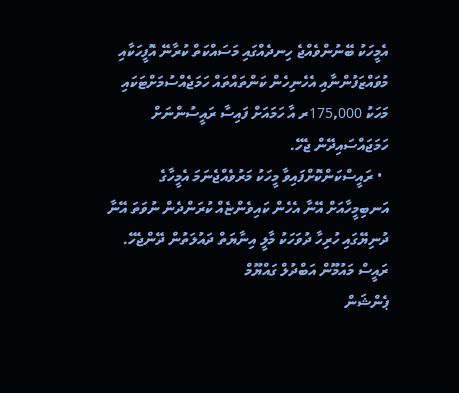އެމީހަކު ބޭނުންވެއްޖެ ހިނދެއްގައި މަސައްކަތް ކުރާނޭ އޮފީހަކާއި މުވައްޒަފުންނާއި އެހެނިހެން ކަންތައްތައް ހަމަޖެއްސުމަށްޓަކައި މަހަކު 175,000ރ އާ ހަމައަށް ފައިސާ ރައީސުންނަށް ހަމަޖައްސައިދޭން ޖެހޭ.
  • ރައީސްކަންކޮށްފައިވާ މީހަކު މަރުވެއްޖެނަމަ އެމީހާގެ އަނބިމީހާއަށް އޭނާ އެހެން ކައިވެންޏެއް ކުރަންދެން ނުވަތަ އޭނާ ދުނިޔޭގައި ހުރިހާ ދުވަހަކު މާލީ އިނާޔަތް ދައުލަތުން ދޭންޖެހޭ.
ރައީސް މައުމޫން އަބްދުލް ގައްޔޫމް
ޕެންޝަން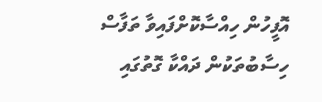އޮފީހުން ހިއްސާކޮށްފައިވާ ތަފާސް ހިސާބުތަކުން ދައްކާ ގޮތުގައި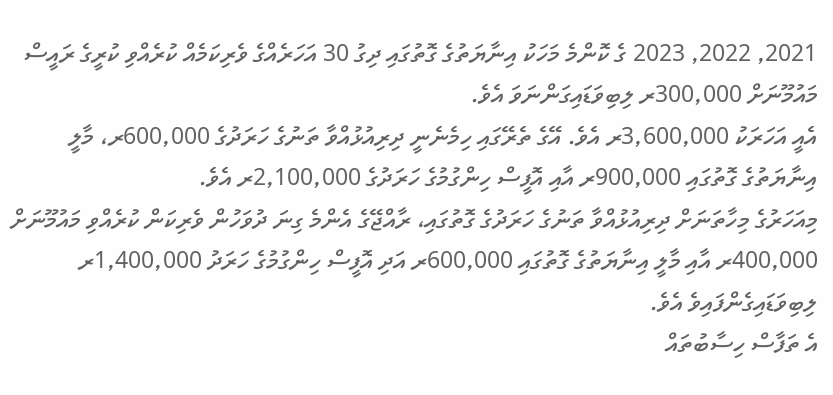2021, 2022, 2023 ގެ ކޮންމެ މަހަކު އިނާޔަތުގެ ގޮތުގައި ދިގު 30 އަހަރެއްގެ ވެރިކަމެއް ކުރެއްވި ކުރީގެ ރައީސް މައުމޫނަށް 300,000ރ ލިބިވަޑައިގަންނަވަ އެވެ.
އެއީ އަހަރަކު 3,600,000ރ އެވެ. އޭގެ ތެރޭގައި ހިމެނެނީ ދިރިއުޅުއްވާ ތަނުގެ ހަރަދުގެ 600,000ރ، މާލީ އިނާޔަތުގެ ގޮތުގައި 900,000ރ އާއި އޮފީސް ހިންގުމުގެ ހަރަދުގެ 2,100,000ރ އެވެ.
މިއަހަރުގެ މިހާތަނަށް ދިރިއުޅުއްވާ ތަނުގެ ހަރަދުގެ ގޮތުގައި، ރާއްޖޭގެ އެންމެ ގިނަ ދުވަހުން ވެރިކަން ކުރެއްވި މައުމޫނަށް 400,000ރ އާއި މާލީ އިނާޔަތުގެ ގޮތުގައި 600,000ރ އަދި އޮފީސް ހިންގުމުގެ ހަރަދު 1,400,000ރ  ލިބިވަޑައިގެންފައިވެ އެވެ.
އެ ތަފާސް ހިސާބުތައް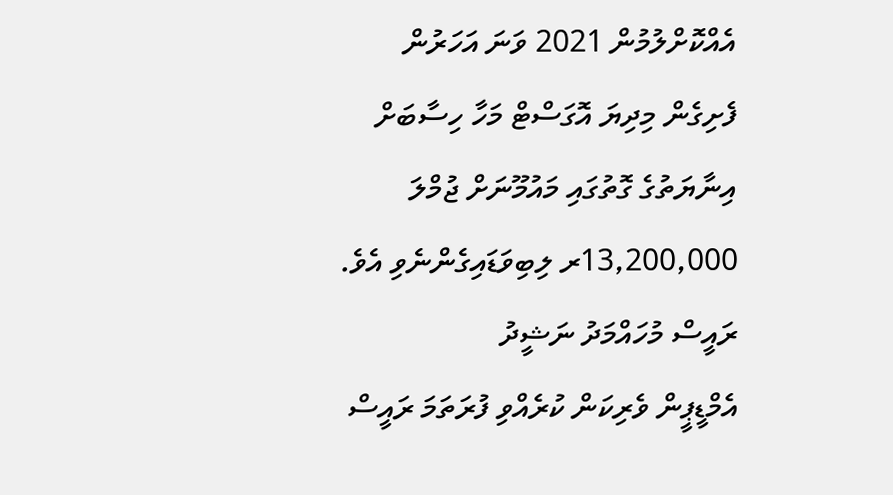އެއްކޮށްލުމުން 2021 ވަނަ އަހަރުން ފެށިގެން މިދިޔަ އޮގަސްޓް މަހާ ހިސާބަށް އިނާޔަތުގެ ގޮތުގައި މައުމޫނަށް ޖުމްލަ 13,200,000ރ ލިބިވަޑައިގެންނެވި އެވެ.
ރައީސް މުހައްމަދު ނަޝީދު
އެމްޑީޕީން ވެރިކަން ކުރެއްވި ފުރަތަމަ ރައީސް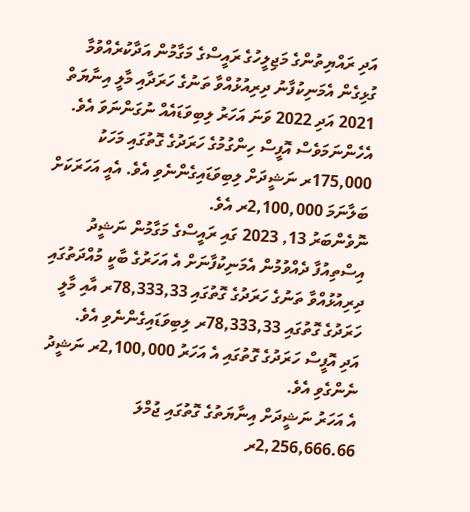އަދި ރައްޔިތުންގެ މަޖިލީހުގެ ރައީސްގެ މަގާމުން އަދާކުރެއްވުމާ ގުޅިގެން އެމަނިކުފާނު ދިރިއުޅުއްވާ ތަނުގެ ހަރަދާއި މާލީ އިނާޔަތް 2021 އަދި 2022 ވަނަ އަހަރު ލިބިވަޑައެއް ނުގަންނަވަ އެވެ.
އެހެންނަމަވެސް އޮފީސް ހިންގުމުގެ ހަރަދުގެ ގޮތުގައި މަހަކު 175,000ރ ނަޝީދަށް ލިބިވަޑައިގެންނެވި އެވެ. އެއީ އަހަރަކަށް ބަލާނަމަ 2,100,000ރ އެވެ.
ނޮވެންބަރު 13, 2023 ގައި ރައީސްގެ މަގާމުން ނަޝީދު އިސްތިއުފާ ދެއްވުމުން އެމަނިކުފާނަށް އެ އަހަރުގެ ބާކީ މުއްދަތުގައި ދިރިއުޅުއްވާ ތަނުގެ ހަރަދުގެ ގޮތުގައި 78,333,33ރ އާއި މާލީ ހަރަދުގެ ގޮތުގައި 78,333,33ރ ލިބިވަޑައިގެންނެވި އެވެ.
އަދި އޮފީސް ހަރަދުގެ ގޮތުގައި އެ އަހަރު 2,100,000ރ ނަޝީދު ނެންގެވި އެވެ.
އެ އަހަރު ނަޝީދަށް އިނާޔަތުގެ ގޮތުގައި ޖުމްލަ 2,256,666.66ރ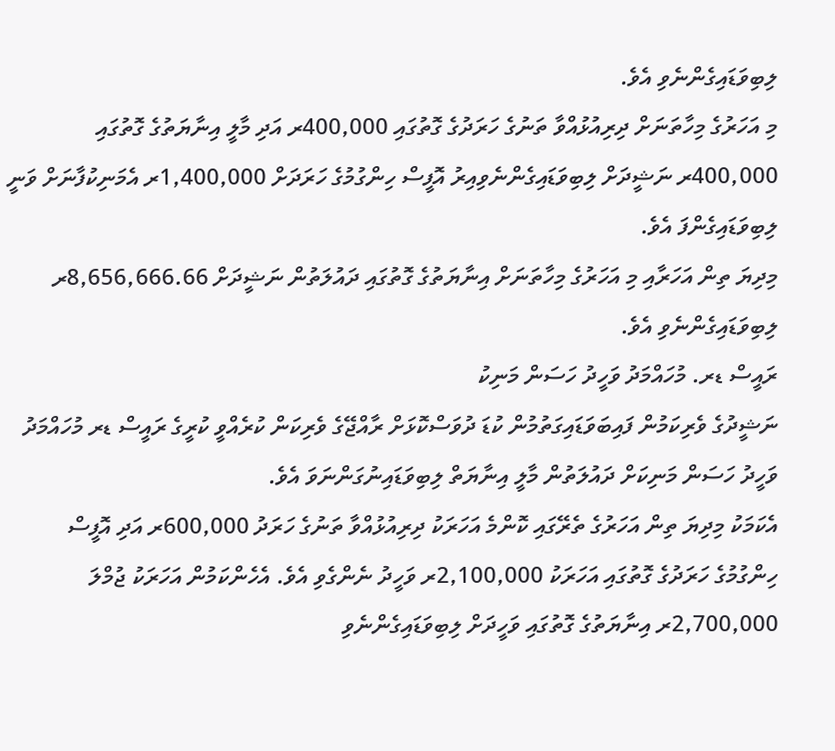ލިބިވަޑައިގެންނެވި އެވެ.
މި އަހަރުގެ މިހާތަނަށް ދިރިއުޅުއްވާ ތަނުގެ ހަރަދުގެ ގޮތުގައި 400,000ރ އަދި މާލީ އިނާޔަތުގެ ގޮތުގައި 400,000ރ ނަޝީދަށް ލިބިވަޑައިގެންނެވިއިރު އޮފީސް ހިންގުމުގެ ހަރަދަށް 1,400,000ރ އެމަނިކުފާނަށް ވަނީ ލިބިވަޑައިގެންފަ އެވެ.
މިދިޔަ ތިން އަހަރާއި މި އަހަރުގެ މިހާތަނަށް އިނާޔަތުގެ ގޮތުގައި ދައުލަތުން ނަޝީދަށް 8,656,666.66ރ ލިބިވަޑައިގެންނެވި އެވެ.
ރައީސް ޑރ. މުހައްމަދު ވަހީދު ހަސަން މަނިކު
ނަޝީދުގެ ވެރިކަމުން ފައިބަވަޑައިގަތުމުން ކުޑަ ދުވަސްކޮޅަށް ރާއްޖޭގެ ވެރިކަން ކުރެއްވީ ކުރީގެ ރައީސް ޑރ މުހައްމަދު ވަހީދު ހަސަން މަނިކަށް ދައުލަތުން މާލީ އިނާޔަތް ލިބިވަޑައިނުގަންނަވަ އެވެ.
އެކަމަކު މިދިޔަ ތިން އަހަރުގެ ތެރޭގައި ކޮންމެ އަހަރަކު ދިރިއުޅުއްވާ ތަނުގެ ހަރަދު 600,000ރ އަދި އޮފީސް ހިންގުމުގެ ހަރަދުގެ ގޮތުގައި އަހަރަކު 2,100,000ރ ވަހީދު ނެންގެވި އެވެ. އެހެންކަމުން އަހަރަކު ޖުމްލަ 2,700,000ރ އިނާޔަތުގެ ގޮތުގައި ވަހީދަށް ލިބިވަޑައިގެންނެވި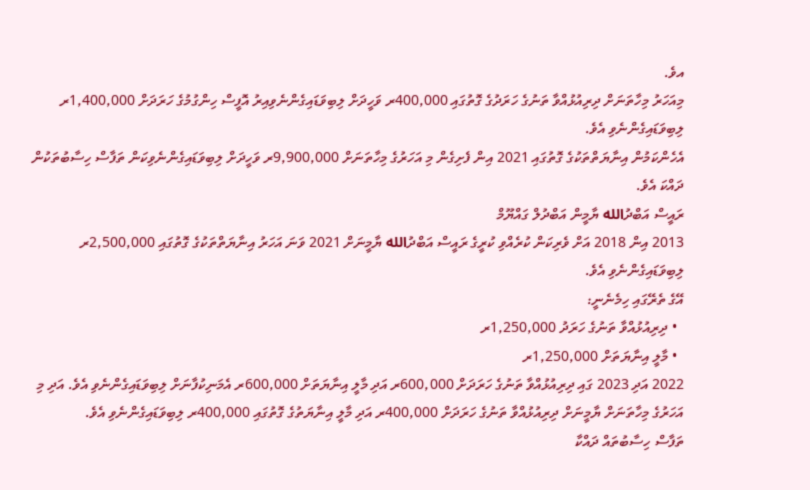އވެ.
މިއަހަރު މިހާތަނަށް ދިރިއުޅުއްވާ ތަނުގެ ހަރަދުގެ ގޮތުގައި 400,000ރ ވަހީދަށް ލިބިވަޑައިގެންނެވިއިރު އޮފީސް ހިންގުމުގެ ހަރަދަށް 1,400,000ރ ލިބިވަޑައިގެންނެވި އެވެ.
އެހެންކަމުން އިނާޔަތްތަކުގެ ގޮތުގައި 2021 އިން ފެށިގެން މި އަހަރުގެ މިހާތަނަށް 9,900,000ރ ވަހީދަށް ލިބިވަޑައިގެންނެވިކަން ތަފާސް ހިސާބުތަކުން ދައްކަ އެވެ.
ރައީސް އަބްދުالله ޔާމީން އަބްދުލް ގައްޔޫމް
2013 އިން 2018 އަށް ވެރިކަން ކުރެއްވި ކުރީގެ ރައީސް އަބްދުالله ޔާމީނަށް 2021 ވަނަ އަހަރު އިނާޔަތްތަކުގެ ގޮތުގައި 2,500,000ރ ލިބިވަޑައިގެންނެވި އެވެ.
އޭގެ ތެރޭގައި ހިމެނެނީ:
  • ދިރިއުޅުއްވާ ތަނުގެ ހަރަދު 1,250,000ރ
  • މާލީ އިނާޔަތަށް 1,250,000ރ
2022 އަދި 2023 ގައި ދިރިއުޅުއްވާ ތަނުގެ ހަރަދަށް 600,000ރ އަދި މާލީ އިނާޔަތަށް 600,000ރ އެމަނިކުފާނަށް ލިބިވަޑައިގެންނެވި އެވެ. އަދި މި އަހަރުގެ މިހާތަނަށް ޔާމީނަށް ދިރިއުޅުއްވާ ތަނުގެ ހަރަދަށް 400,000ރ އަދި މާލީ އިނާޔަތުގެ ގޮތުގައި 400,000ރ ލިބިވަޑައިގެންނެވި އެވެ.
ތަފާސް ހިސާބުތައް ދައްކާ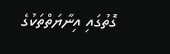ގޮތުގައި އިނާޔަތްތަކުގެ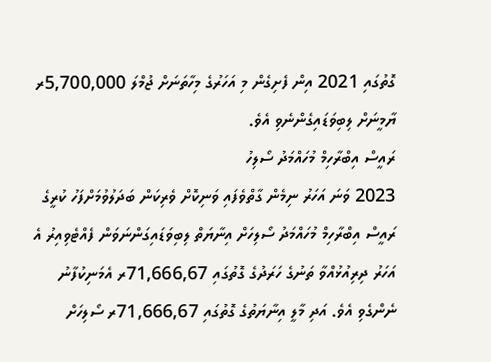ގޮތުގައި 2021 އިން ފެށިގެން މި އަހަރުގެ މިހާތަނަށް ޖުމްލަ 5,700,000ރ ޔާމީނަށް ލިބިވަޑައިގެންނެވި އެވެ.
ރައީސް އިބްރާހިމް މުހައްމަދު ސޯލިހު
2023 ވަނަ އަހަރު ނިމެން ގާތްވެފައި ވަނިކޮށް ވެރިކަން ބަދަލުވުމަށްފަހު ކުރީގެ ރައީސް އިބްރާހިމް މުހައްމަދު ސޯލިހަށް އިނާޔަތް ލިބިވަޑައިގަންނަވަން ފެއްޓެވިއިރު އެ އަހަރު ދިރިއުޅުއްވާ ތަނުގެ ހަރަދުގެ ގޮތުގައި 71,666,67ރ އެމަނިކުފާނު ނެންގެވި އެވެ. އަދި މާލީ އިނާޔަތުގެ ގޮތުގައި 71,666,67ރ ސޯލިހަށް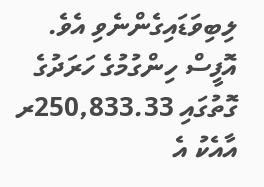ލިބިވަޑައިގެންނެވި އެވެ.
އޮފީސް ހިންގުމުގެ ހަރަދުގެ ގޮތުގައި 250,833.33ރ އާއެކު އެ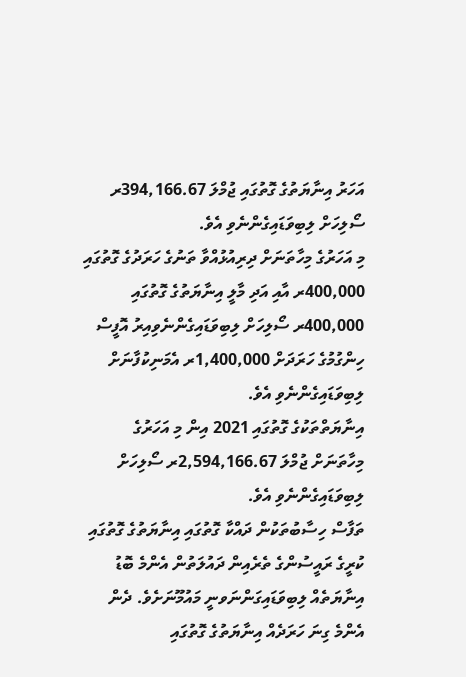އަހަރު އިނާޔަތުގެ ގޮތުގައި ޖުމްލަ 394,166.67ރ ސޯލިހަށް ލިބިވަޑައިގެންނެވި އެވެ.
މި އަހަރުގެ މިހާތަނަށް ދިރިއުޅުއްވާ ތަނުގެ ހަރަދުގެ ގޮތުގައި 400,000ރ އާއި އަދި މާލީ އިނާޔަތުގެ ގޮތުގައި 400,000ރ ސޯލިހަށް ލިބިވަޑައިގެންނެވިއިރު އޮފީސް ހިންގުމުގެ ހަރަދަށް 1,400,000ރ އެމަނިކުފާނަށް ލިބިވަޑައިގެންނެވި އެވެ.
އިނާޔަތްތަކުގެ ގޮތުގައި 2021 އިން މި އަހަރުގެ މިހާތަނަށް ޖުމްލަ 2,594,166.67ރ ސޯލިހަށް ލިބިވަޑައިގެންނެވި އެވެ.
ތަފާސް ހިސާބުތަކުން ދައްކާ ގޮތުގައި އިނާޔަތުގެ ގޮތުގައި ކުރީގެ ރައީސުންގެ ތެރެއިން ދައުލަތުން އެންމެ ބޮޑު އިނާޔަތެއް ލިބިވަޑައިގަންނަވނީ މައުމޫނަށެވެ. ދެން އެންމެ ގިނަ ހަރަދެއް އިނާޔަތުގެ ގޮތުގައި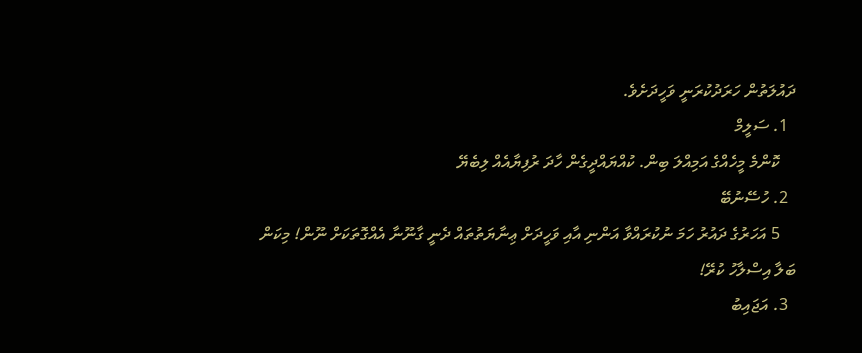ދައުލަތުން ހަރަދުކުރަނީ ވަހީދަށެވެ.
  1. ސަލީމް
    ކޮންމެ މީހެއްގެ އަމިއްލަ ބިން. ކުއްޔައްދީގެން ހާދަ ރުފިޔާއެއް ލިބެޔޭ
  2. ހުސޭނުބޭ
    5 އަހަރުގެ ދައުރު ހަމަ ނުކުރައްވާ އަންނި އާއި ވަހީދަށް ޢިނާޔަތުތައް ދެނީ ގާނޫނާ އެއްގޮތަކަށް ނޫން! މިކަން ބަލާ އިސްލާހު ކުރޭ!
  3. އަޖައިބު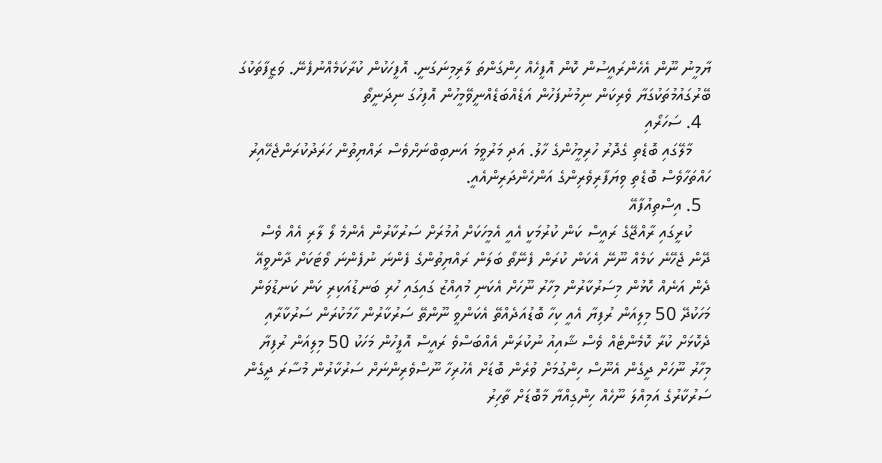ޔާމީނު ނޫން އެހެންރައީސުން ކޮން އޮފީހެއް ހިންގަންތަ ލާރިމިނަގަނީ. އޮފީހަކުން ކުރާކަމެއްނުފެނޭ. ވަޒީފާތަކުގަ ބޭރުގައުމުތަކުގަޔާ ވެރިކަން ނިމުނުފަހުން އަޑެއްބަޑެއްނީވޭމީހުން އޮފިހުގަ ނިދަނީތޯ
  4. ސަހަރޯއި
    މާލޭގައި ބޮޑެތި ގެދޮރު ހުރިމީހުންގެ ހާލު. އަދި މަރުވީމަ އަނބިބްނަށްވެސް ރައްޔިތުން ހަރަދުކުރަންޖެހޭއިރު ހައްތަހާވެސް ބޮޑެތި ވިޔަފާރިވެރިންގެ އަންހެންދަރިންއެއީ.
  5. އިސްތިއުފާއޭ
    ކުރީގައި ރާއްޖޭގެ ރައީސް ކަން ކުރުމަކީ އެއީ އެމީހަކަށް އުމުރަށް ސަރުކާރުން އެންމެ ލޯ ލާރި އެއް ވެސް ދޭން ޖެހޭނެ ކަމެއް ނޫނޭ އެކަން ކުރަން ފެނޭތޯ ބަލަން ރައްޔިތުންގެ ފެންނަ ނުފެންނަ ވޯޓަކަށް ދާންވީއޭ ދެން އަނެއް ކޮޅުން މިސަރުކާރުން މިހާރު ނޫހަށް އެކަނި މުއިއްޒު ގައިގައި ހުރި ބަނޑުއަކިރި ކަން ކަނޑުވަން މަހަކުދޭ 50 މިލިއަން ރުފިޔާ އެއީ ކިހާ ބޮޑުއަދެއްތޭ އެކަންވީ ނޫންތޭ ސަރުކާރުން ހާމަކުރަން ސަރުކާރާއި ދެކޮޅަށް ކުރާ ކޮމެންޓެއް ވެސް ޝާއިއު ނުކުރަން އެއްބަސްވެ ރައީސް އޮފީހުން މަހަކު 50 މިލިއަން ރުފިޔާ މިހާރު ނޫހަށް ދީގެން އެނޫސް ހިންގުމަށް ވުރެން ބޮޑަށް އެހުރިހާ ނޫސްވެރިންނަށް ސަރުކާރުން މުސާރަ ދީގެން ސަރުކާރުގެ އަމިއްލަ ނޫހެއް ހިންގިއްޔާ މާބޮޑަށް ތާހިރު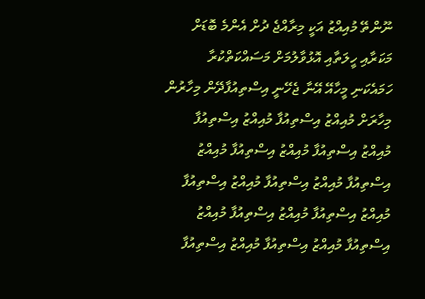ނޫންތޭ މުއިއްޒު އަކީ މިރާއްޖެ ދުށް އެންމެ ބޮޑަށް މަކަރާއި ހީލަތާއި އޮޅުވާލުމަށް މަސައްކަތްކުރާ ހަމައެކަނި މީހާއޭ އޭނާ ޖެހޭނީ އިސްތިއުފާދޭން މިހާރުން މިހާރަށް މުއިއްޒު އިސްތިއުފާ މުއިއްޒު އިސްތިއުފާ މުއިއްޒު އިސްތިއުފާ މުއިއްޒު އިސްތިއުފާ މުއިއްޒު އިސްތިއުފާ މުއިއްޒު އިސްތިއުފާ މުއިއްޒު އިސްތިއުފާ މުއިއްޒު އިސްތިއުފާ މުއިއްޒު އިސްތިއުފާ މުއިއްޒު އިސްތިއުފާ މުއިއްޒު އިސްތިއުފާ މުއިއްޒު އިސްތިއުފާ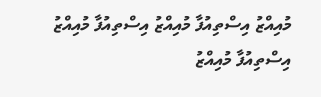މުއިއްޒު އިސްތިއުފާ މުއިއްޒު އިސްތިއުފާ މުއިއްޒު އިސްތިއުފާ މުއިއްޒު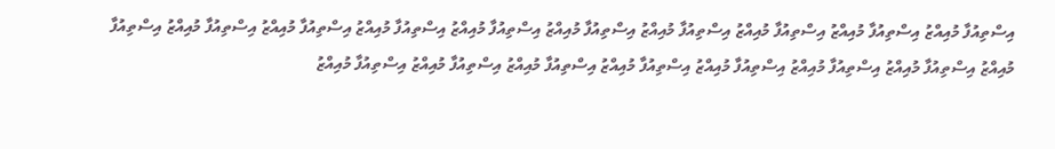އިސްތިއުފާ މުއިއްޒު އިސްތިއުފާ މުއިއްޒު އިސްތިއުފާ މުއިއްޒު އިސްތިއުފާ މުއިއްޒު އިސްތިއުފާ މުއިއްޒު އިސްތިއުފާ މުއިއްޒު އިސްތިއުފާ މުއިއްޒު އިސްތިއުފާ މުއިއްޒު އިސްތިއުފާ މުއިއްޒު އިސްތިއުފާ މުއިއްޒު އިސްތިއުފާ މުއިއްޒު އިސްތިއުފާ މުއިއްޒު އިސްތިއުފާ މުއިއްޒު އިސްތިއުފާ މުއިއްޒު އިސްތިއުފާ މުއިއްޒު އިސްތިއުފާ މުއިއްޒު އިސްތިއުފާ މުއިއްޒު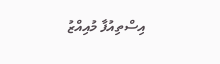އިސްތިއުފާ މުއިއްޒު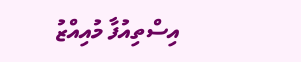އިސްތިއުފާ މުއިއްޒު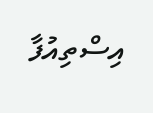އިސްތިއުފާ